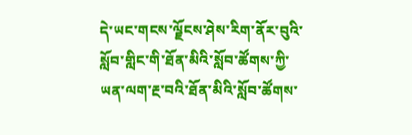དེ་ཡང་གངས་ལྗོངས་ཤེས་རིག་ནོར་བུའི་སློབ་གླིང་གི་ཐོན་མིའི་སློབ་ཚོགས་ཀྱི་ཡན་ལག་རྔ་བའི་ཐོན་མིའི་སློབ་ཚོགས་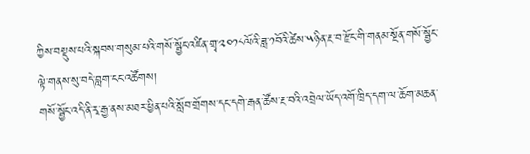ཀྱིས་བསྡུས་པའི་སྐབས་གསུམ་པའི་གསོ་སྦྱོང་འཛིན་གྲྭ་༢༠༡༨ལོའི་ཟླ་༡བོའི་ཚེས་༥ཉིན་རྔ་བ་རྫོང་གི་གནམ་སྔོན་གསོ་སྦྱོང་ལྟེ་གནས་སུ་བདེ་བླག་ངང་འཚོགས།
གསོ་སྦྱོང་འདི་ནི་རྭ་རྒྱ་ནས་མཐར་ཕྱིན་པའི་སློབ་གྲོགས་དང་དགེ་རྒན་ཚོས་རྔ་བའི་འབྲེལ་ཡོད་འགོ་ཁྲིད་དག་ལ་ཆོག་མཆན་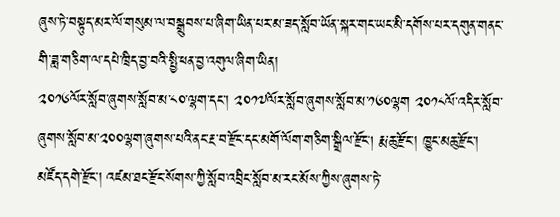ཞུས་ཏེ་བསྟུད་མར་ལོ་གསུམ་ལ་བསྒྲུབས་པ་ཞིག་ཡིན་པར་མ་ཟད་སློབ་ཡོན་སྐར་གང་ཡང་མི་དགོས་པར་དགུན་གནང་གི་ཟླ་གཅིག་ལ་དཔེ་ཁྲིད་བྱ་བའི་སྤྱི་ཕན་བྱ་འགུལ་ཞིག་ཡིན།
༢༠༡༦ལོར་སློབ་ཞུགས་སློབ་མ་༨༠་ལྷག་དང་། ༢༠༡༧ལོར་སློབ་ཞུགས་སློབ་མ་༡༦༠ལྷག ༢༠༡༨ལོ་འདིར་སློབ་ཞུགས་སློབ་མ་༢༠༠ལྷག་ཞུགས་པའི་ནང་རྔ་བ་རྫོང་དང་མགོ་ལོག་གཅིག་སྒྲིལ་རྫོང། རྨ་ཆུ་རྫོང་། ཁྱུང་མཆུ་རྫོང་། མཛོད་དགེ་རྫོང་། འཛམ་ཐང་རྫོང་སོགས་ཀྱི་སློབ་འབྲིང་སློབ་མ་རང་མོས་ཀྱིས་ཞུགས་ཏེ་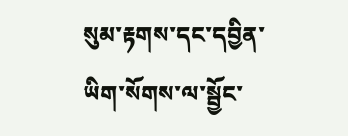སུམ་རྟགས་དང་དབྱིན་ཡིག་སོགས་ལ་སྦྱོང་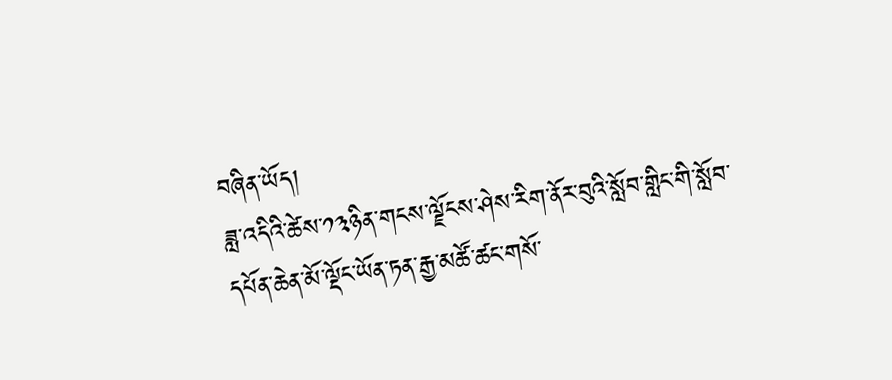བཞིན་ཡོད།
ཟླ་འདིའི་ཚེས་༡༣ཉིན་གངས་ལྗོངས་ཤེས་རིག་ནོར་བུའི་སློབ་གླིང་གི་སློབ་དཔོན་ཆེན་མོ་ལྡོང་ཡོན་ཏན་རྒྱ་མཚོ་ཚང་གསོ་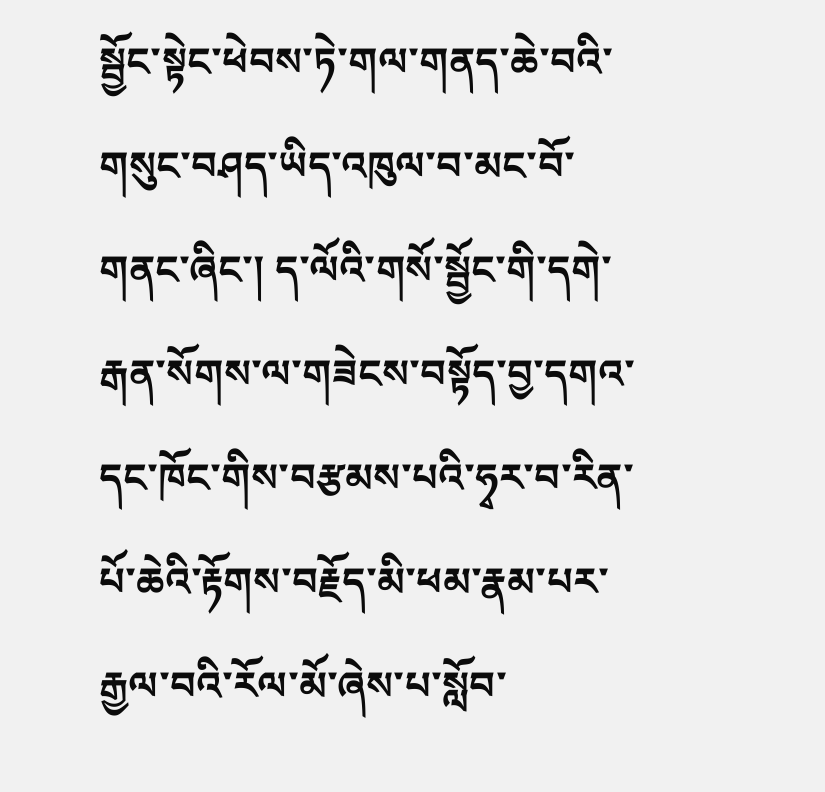སྦྱོང་སྟེང་ཕེབས་ཏེ་གལ་གནད་ཆེ་བའི་གསུང་བཤད་ཡིད་འཁུལ་བ་མང་བོ་གནང་ཞིང་། ད་ལོའི་གསོ་སྦྱོང་གི་དགེ་རྒན་སོགས་ལ་གཟེངས་བསྟོད་བྱ་དགའ་དང་ཁོང་གིས་བརྩམས་པའི་ཧྭར་བ་རིན་པོ་ཆེའི་རྟོགས་བརྗོད་མི་ཕམ་རྣམ་པར་རྒྱལ་བའི་རོལ་མོ་ཞེས་པ་སློབ་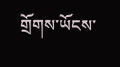གྲོགས་ཡོངས་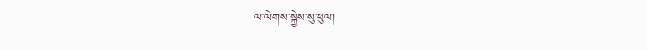ལ་ལེགས་སྐྱེས་སུ་ཕུལ།